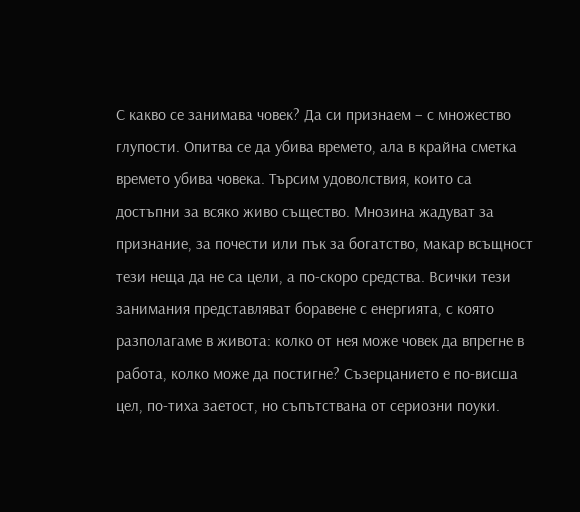С какво се занимава човек? Да си признаем – с множество глупости. Опитва се да убива времето, ала в крайна сметка времето убива човека. Търсим удоволствия, които са достъпни за всяко живо същество. Мнозина жадуват за признание, за почести или пък за богатство, макар всъщност тези неща да не са цели, а по-скоро средства. Всички тези занимания представляват боравене с енергията, с която разполагаме в живота: колко от нея може човек да впрегне в работа, колко може да постигне? Съзерцанието е по-висша цел, по-тиха заетост, но съпътствана от сериозни поуки.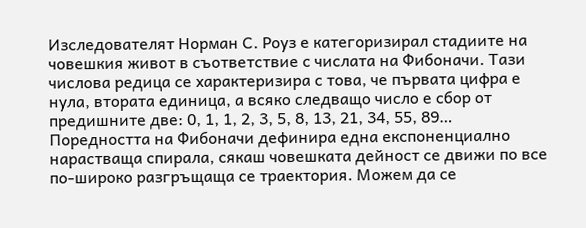Изследователят Норман С. Роуз е категоризирал стадиите на човешкия живот в съответствие с числата на Фибоначи. Тази числова редица се характеризира с това, че първата цифра е нула, втората единица, а всяко следващо число е сбор от предишните две: 0, 1, 1, 2, 3, 5, 8, 13, 21, 34, 55, 89…
Поредността на Фибоначи дефинира една експоненциално нарастваща спирала, сякаш човешката дейност се движи по все по-широко разгръщаща се траектория. Можем да се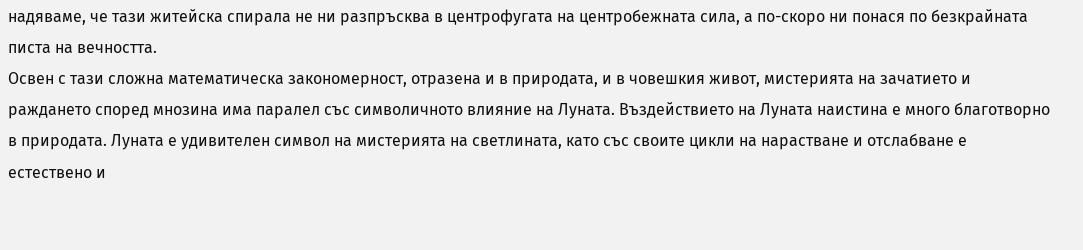надяваме, че тази житейска спирала не ни разпръсква в центрофугата на центробежната сила, а по-скоро ни понася по безкрайната писта на вечността.
Освен с тази сложна математическа закономерност, отразена и в природата, и в човешкия живот, мистерията на зачатието и раждането според мнозина има паралел със символичното влияние на Луната. Въздействието на Луната наистина е много благотворно в природата. Луната е удивителен символ на мистерията на светлината, като със своите цикли на нарастване и отслабване е естествено и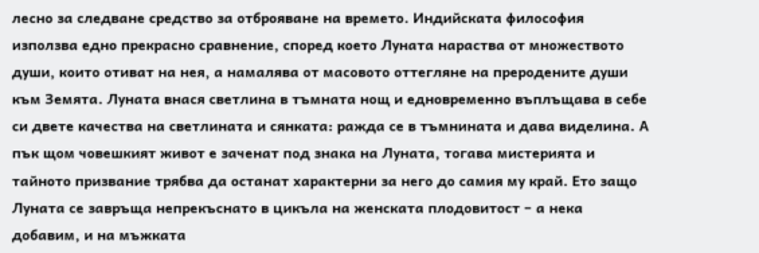лесно за следване средство за отброяване на времето. Индийската философия използва едно прекрасно сравнение, според което Луната нараства от множеството души, които отиват на нея, а намалява от масовото оттегляне на преродените души към Земята. Луната внася светлина в тъмната нощ и едновременно въплъщава в себе си двете качества на светлината и сянката: ражда се в тъмнината и дава виделина. А пък щом човешкият живот е заченат под знака на Луната, тогава мистерията и тайното призвание трябва да останат характерни за него до самия му край. Ето защо Луната се завръща непрекъснато в цикъла на женската плодовитост – а нека добавим, и на мъжката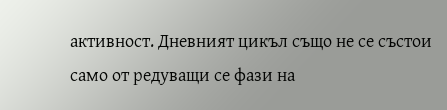активност. Дневният цикъл също не се състои само от редуващи се фази на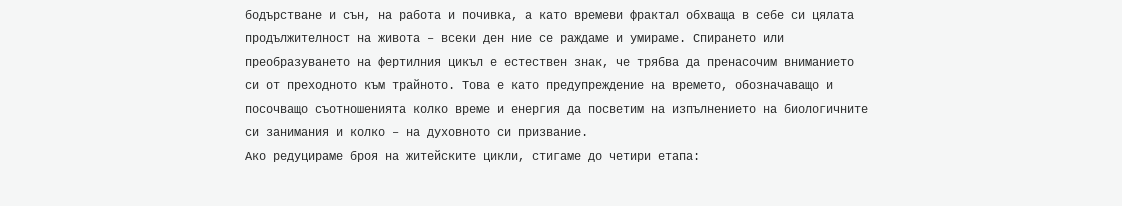бодърстване и сън, на работа и почивка, а като времеви фрактал обхваща в себе си цялата продължителност на живота – всеки ден ние се раждаме и умираме. Спирането или преобразуването на фертилния цикъл е естествен знак, че трябва да пренасочим вниманието си от преходното към трайното. Това е като предупреждение на времето, обозначаващо и посочващо съотношенията колко време и енергия да посветим на изпълнението на биологичните си занимания и колко – на духовното си призвание.
Ако редуцираме броя на житейските цикли, стигаме до четири етапа: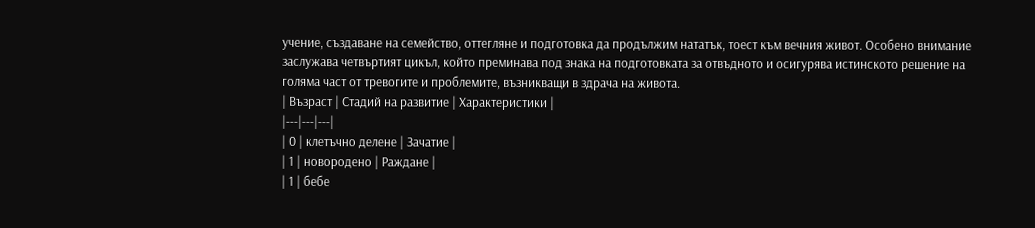учение, създаване на семейство, оттегляне и подготовка да продължим нататък, тоест към вечния живот. Особено внимание заслужава четвъртият цикъл, който преминава под знака на подготовката за отвъдното и осигурява истинското решение на голяма част от тревогите и проблемите, възникващи в здрача на живота.
| Възраст | Стадий на развитие | Характеристики |
|---|---|---|
| 0 | клетъчно делене | Зачатие |
| 1 | новородено | Раждане |
| 1 | бебе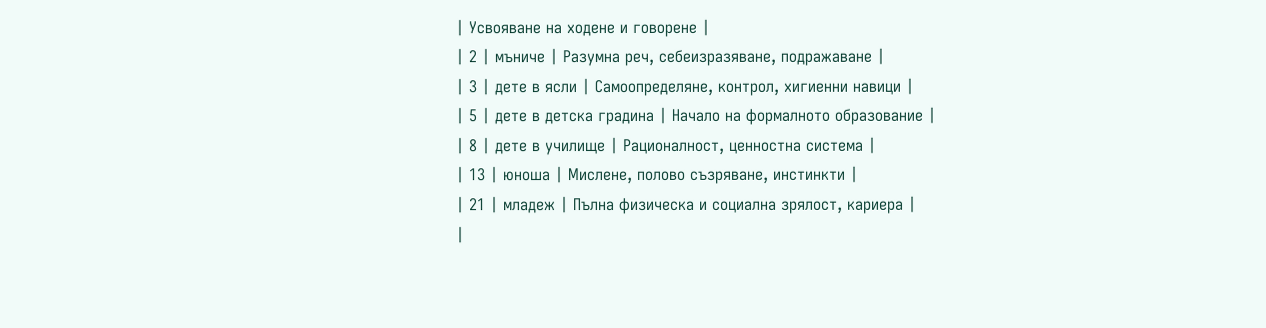| Усвояване на ходене и говорене |
| 2 | мъниче | Разумна реч, себеизразяване, подражаване |
| 3 | дете в ясли | Самоопределяне, контрол, хигиенни навици |
| 5 | дете в детска градина | Начало на формалното образование |
| 8 | дете в училище | Рационалност, ценностна система |
| 13 | юноша | Мислене, полово съзряване, инстинкти |
| 21 | младеж | Пълна физическа и социална зрялост, кариера |
|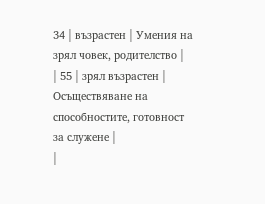34 | възрастен | Умения на зрял човек, родителство |
| 55 | зрял възрастен | Осъществяване на способностите, готовност за служене |
|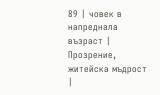89 | човек в напреднала възраст | Прозрение, житейска мъдрост |